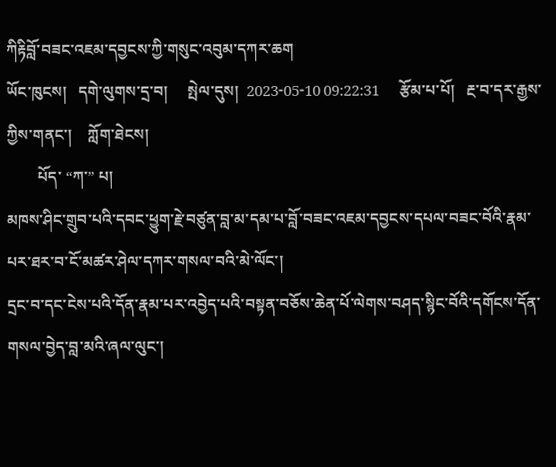ཀིརྟིབློ་བཟང་འཇམ་དབྱངས་ཀྱི་གསུང་འབུམ་དཀར་ཆག
ཡོང་ཁུངས།   དགེ་ལུགས་དྲ་བ།     སྤེལ་དུས།  2023-05-10 09:22:31     རྩོམ་པ་པོ།   རྔ་བ་དར་རྒྱས་ཀྱིས་གནང་།    ཀློག་ཐེངས།
        པོད་ “ཀ་” པ།
མཁས་ཤིང་གྲུབ་པའི་དབང་ཕྱུག་རྗེ་བཙུན་བླ་མ་དམ་པ་བློ་བཟང་འཇམ་དབྱངས་དཔལ་བཟང་བོའི་རྣམ་པར་ཐར་བ་ངོ་མཚར་ཤེལ་དཀར་གསལ་བའི་མེ་ལོང་།
དྲང་བ་དང་ངེས་པའི་དོན་རྣམ་པར་འབྱེད་པའི་བསྟན་བཅོས་ཆེན་པོ་ལེགས་བཤད་སྙིང་བོའི་དགོངས་དོན་གསལ་བྱེད་བླ་མའི་ཞལ་ལུང་།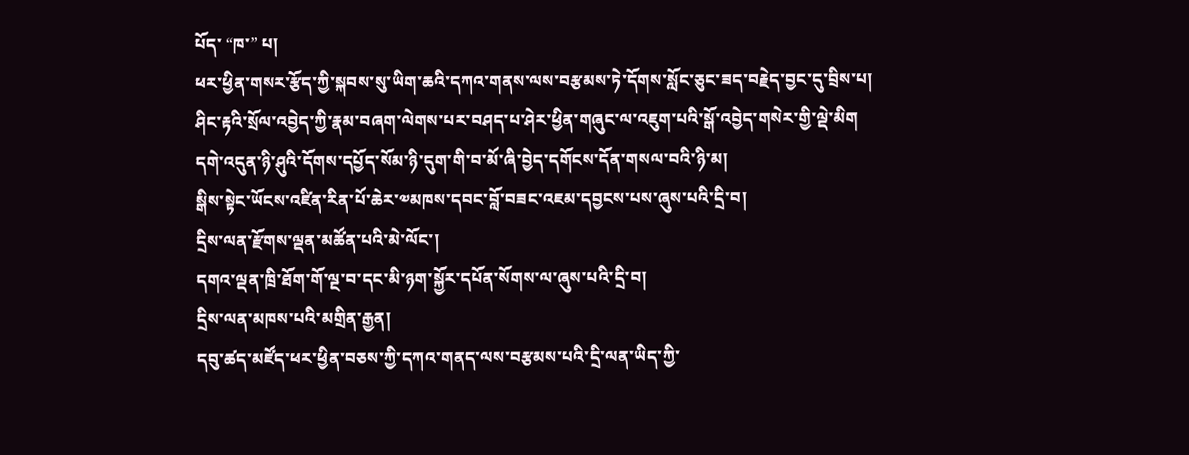པོད་ “ཁ་” པ།
ཕར་ཕྱིན་གསར་རྩོད་ཀྱི་སྐབས་སུ་ཡིག་ཆའི་དཀའ་གནས་ལས་བརྩམས་ཏེ་དོགས་སློང་ཅུང་ཟད་བརྗེད་བྱང་དུ་བྲིས་པ།
ཤིང་རྟའི་སྲོལ་འབྱེད་ཀྱི་རྣམ་བཞག་ལེགས་པར་བཤད་པ་ཤེར་ཕྱིན་གཞུང་ལ་འཇུག་པའི་སྒོ་འབྱེད་གསེར་གྱི་ལྡེ་མིག
དགེ་འདུན་ཉི་ཤུའི་དོགས་དཔྱོད་སོམ་ཉི་དུག་གི་བ་མོ་ཞི་བྱེད་དགོངས་དོན་གསལ་བའི་ཉི་མ།
སྒིས་སྟེང་ཡོངས་འཛིན་རིན་པོ་ཆེར་༧མཁས་དབང་བློ་བཟང་འཇམ་དབྱངས་པས་ཞུས་པའི་དྲི་བ།
དྲིས་ལན་རྫོགས་ལྡན་མཚོན་པའི་མེ་ལོང་།
དགའ་ལྡན་ཁྲི་ཐོག་གོ་ལྔ་བ་དང་མི་ཉག་སྐྱོར་དཔོན་སོགས་ལ་ཞུས་པའི་དྲི་བ།
དྲིས་ལན་མཁས་པའི་མགྲིན་རྒྱན།
དབུ་ཚད་མཛོད་ཕར་ཕྱིན་བཅས་ཀྱི་དཀའ་གནད་ལས་བརྩམས་པའི་དྲི་ལན་ཡིད་ཀྱི་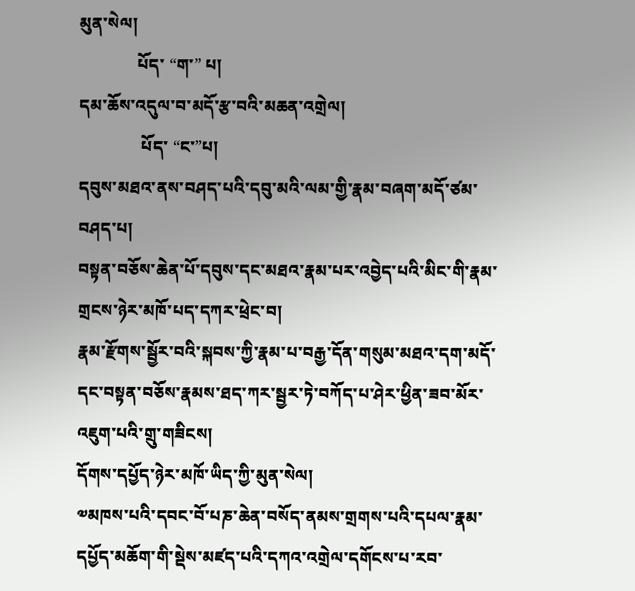མུན་སེལ།
              པོད་ “ག་” པ།
དམ་ཆོས་འདུལ་བ་མདོ་རྩ་བའི་མཆན་འགྲེལ།
               པོད་ “ང་”པ།
དབུས་མཐའ་ནས་བཤད་པའི་དབུ་མའི་ལམ་གྱི་རྣམ་བཞག་མདོ་ཙམ་བཤད་པ།
བསྟན་བཅོས་ཆེན་པོ་དབུས་དང་མཐའ་རྣམ་པར་འབྱེད་པའི་མིང་གི་རྣམ་གྲངས་ཉེར་མཁོ་པད་དཀར་ཕྲེང་བ།
རྣམ་རྫོགས་སྦྱོར་བའི་སྐབས་ཀྱི་རྣམ་པ་བརྒྱ་དོན་གསུམ་མཐའ་དག་མདོ་དང་བསྟན་བཅོས་རྣམས་ཐད་ཀར་སྦྱར་ཏེ་བཀོད་པ་ཤེར་ཕྱིན་ཟབ་མོར་འཇུག་པའི་གྲུ་གཟིངས།
དོགས་དཔྱོད་ཉེར་མཁོ་ཡིད་ཀྱི་མུན་སེལ།
༧མཁས་པའི་དབང་བོ་པཎ་ཆེན་བསོད་ནམས་གྲགས་པའི་དཔལ་རྣམ་དཔྱོད་མཆོག་གི་སྡེས་མཛད་པའི་དཀའ་འགྲེལ་དགོངས་པ་རབ་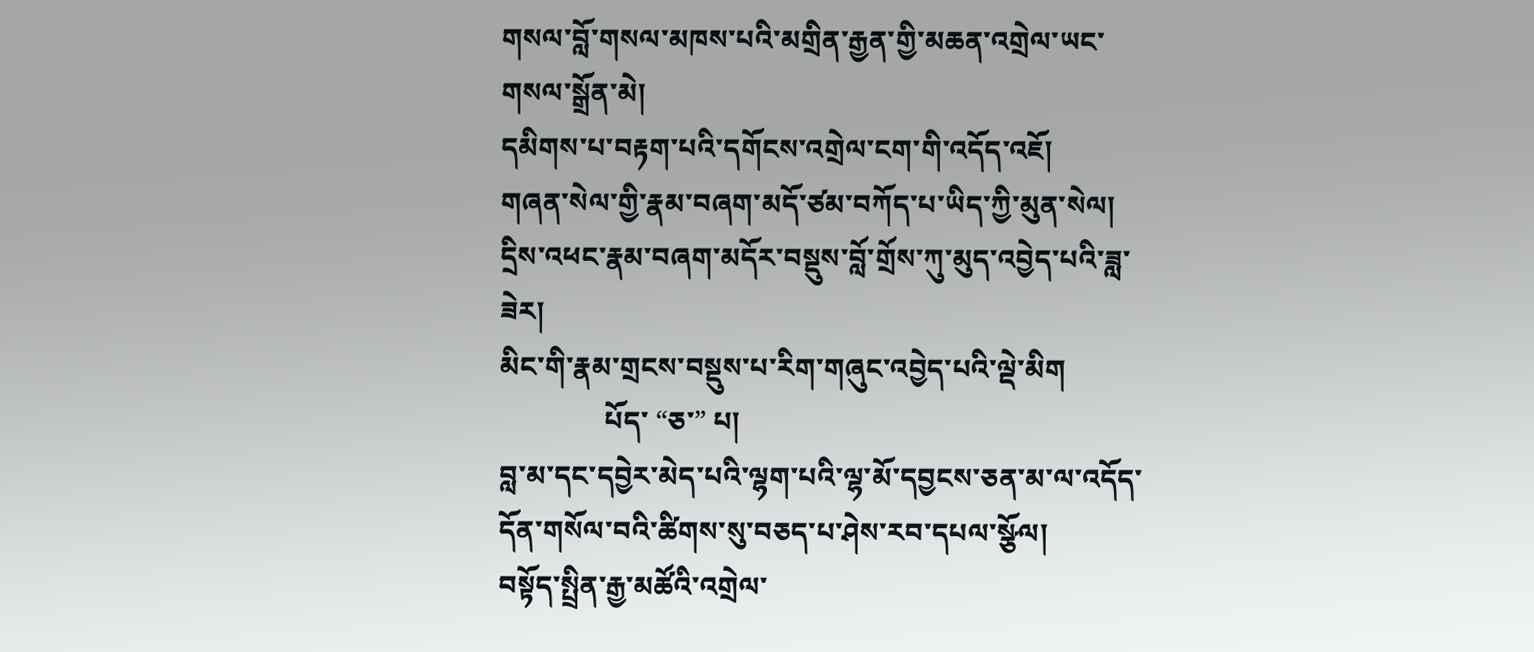གསལ་བློ་གསལ་མཁས་པའི་མགྲིན་རྒྱན་གྱི་མཆན་འགྲེལ་ཡང་གསལ་སྒྲོན་མེ།
དམིགས་པ་བརྟག་པའི་དགོངས་འགྲེལ་ངག་གི་འདོད་འཇོ།
གཞན་སེལ་གྱི་རྣམ་བཞག་མདོ་ཙམ་བཀོད་པ་ཡིད་ཀྱི་མུན་སེལ།
དྲིས་འཕང་རྣམ་བཞག་མདོར་བསྡུས་བློ་གྲོས་ཀུ་མུད་འབྱེད་པའི་ཟླ་ཟེར།
མིང་གི་རྣམ་གྲངས་བསྡུས་པ་རིག་གཞུང་འབྱེད་པའི་ལྡེ་མིག
               པོད་ “ཅ་” པ།
བླ་མ་དང་དབྱེར་མེད་པའི་ལྷག་པའི་ལྷ་མོ་དབྱངས་ཅན་མ་ལ་འདོད་དོན་གསོལ་བའི་ཚིགས་སུ་བཅད་པ་ཤེས་རབ་དཔལ་སྩོལ།
བསྟོད་སྤྲིན་རྒྱ་མཚོའི་འགྲེལ་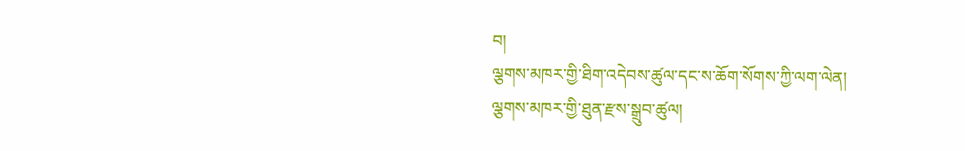བ།
ལྕགས་མཁར་གྱི་ཐིག་འདེབས་ཚུལ་དང་ས་ཆོག་སོགས་ཀྱི་ལག་ལེན།
ལྕགས་མཁར་གྱི་ཐུན་རྫས་སྒྲུབ་ཚུལ།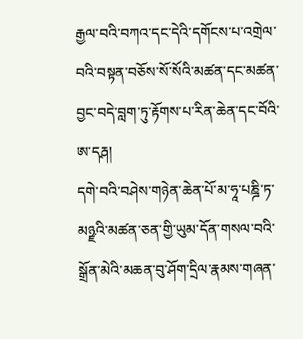རྒྱལ་བའི་བཀའ་དང་དེའི་དགོངས་པ་འགྲེལ་བའི་བསྟན་བཅོས་སོ་སོའི་མཚན་དང་མཚན་བྱང་བདེ་བླག་ཏུ་རྟོགས་པ་རིན་ཆེན་དང་བོའི་ཨ་དརྴ།
དགེ་བའི་བཤེས་གཉེན་ཆེན་པོ་མ་ཧཱ་པཎྜི་ཏ་མཉྫའི་མཚན་ཅན་གྱི་ཡུམ་དོན་གསལ་བའི་སྒྲོན་མེའི་མཆན་བུ་ཤོག་དྲིལ་རྣམས་གཞན་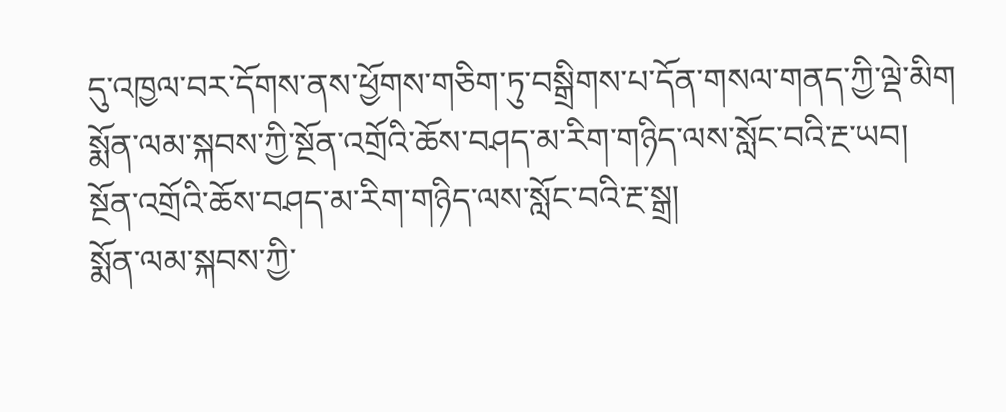དུ་འཁྱལ་བར་དོགས་ནས་ཕྱོགས་གཅིག་ཏུ་བསྒྲིགས་པ་དོན་གསལ་གནད་ཀྱི་ལྡེ་མིག
སྨོན་ལམ་སྐབས་ཀྱི་སྔོན་འགྲོའི་ཆོས་བཤད་མ་རིག་གཉིད་ལས་སློང་བའི་རྔ་ཡབ།
སྔོན་འགྲོའི་ཆོས་བཤད་མ་རིག་གཉིད་ལས་སློང་བའི་རྔ་སྒྲ།
སྨོན་ལམ་སྐབས་ཀྱི་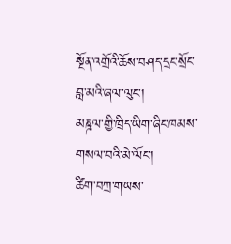སྔོན་འགྲོའི་ཆོས་བཤད་དྲང་སྲོང་བླ་མའི་ཞལ་ལུང་།
མཎྜལ་གྱི་ཁྲིད་ཡིག་ཞིང་ཁམས་གསལ་བའི་མེ་ལོང་།
ཚིག་བཀྲ་གཡས་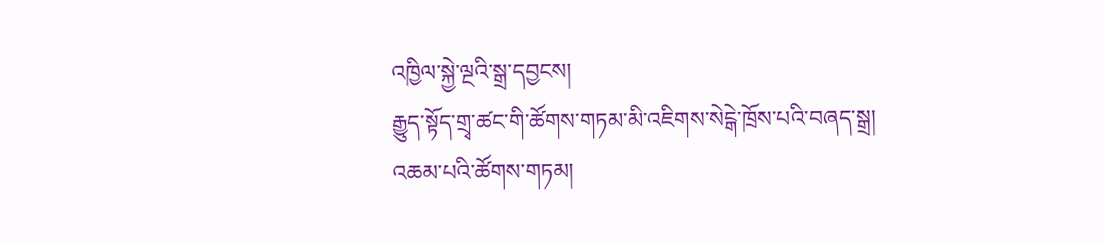འཁྱིལ་སྐྱེ་ལྔའི་སྒྲ་དབྱངས།
རྒྱུད་སྟོད་གྲྭ་ཚང་གི་ཚོགས་གཏམ་མི་འཇིགས་སེངྒེ་ཁྲོས་པའི་བཞད་སྒྲ།
འཆམ་པའི་ཚོགས་གཏམ།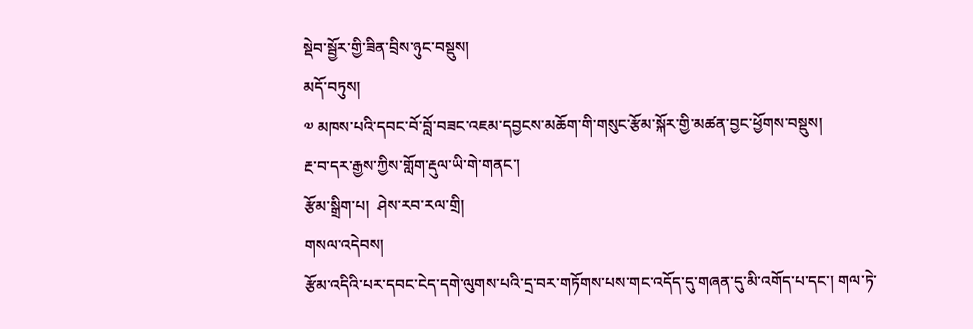སྡེབ་སྦྱོར་གྱི་ཟིན་བྲིས་ཉུང་བསྡུས།
མདོ་བཏུས།
༧ མཁས་པའི་དབང་བོ་བློ་བཟང་འཇམ་དབྱངས་མཆོག་གི་གསུང་རྩོམ་སྐོར་གྱི་མཚན་བྱང་ཕྱོགས་བསྡུས།
རྔ་བ་དར་རྒྱས་ཀྱིས་གློག་རྡུལ་ཡི་གེ་གནང་།
རྩོམ་སྒྲིག་པ།  ཤེས་རབ་རལ་གྲི།
གསལ་འདེབས།
རྩོམ་འདིའི་པར་དབང་ངེད་དགེ་ལུགས་པའི་དྲ་བར་གཏོགས་པས་གང་འདོད་དུ་གཞན་དུ་མི་འགོད་པ་དང་། གལ་ཏེ་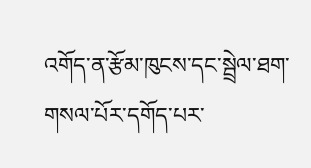འགོད་ན་རྩོམ་ཁུངས་དང་སྦྲེལ་ཐག་གསལ་པོར་དགོད་པར་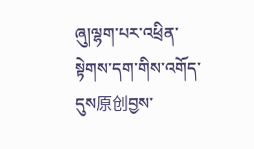ཞུ།ལྷག་པར་འཕྲིན་སྟེགས་དག་གིས་འགོད་དུས原创བྱས་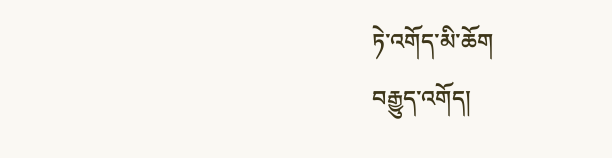ཏེ་འགོད་མི་ཆོག
བརྒྱུད་འགོད།